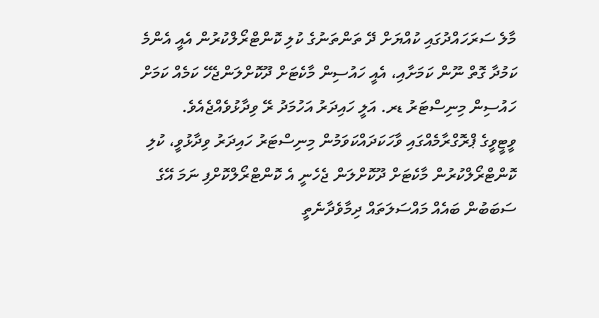މާލެ ސަރަހައްދުގައި ކުއްޔަށް ދޭ ތަންތަނުގެ ކުލި ކޮންޓްރޯލްކުރުން އެއީ އެންމެ ކަމުދާ ގޮތް ނޫން ކަމަށާއި، އެއީ ހައުސިން މާކެޓަށް ދޫކޮށްލަންޖެހޭ ކަމެއް ކަމަށް ހައުސިން މިނިސްޓަރު ޑރ. އަލީ ހައިދަރު އަހުމަދު ރޭ ވިދާޅުވެއްޖެއެވެ.
ވީޓީވީގެ ޕްރޮގްރާމެއްގައި ވާހަކަދައްކަވަމުން މިނިސްޓަރު ހައިދަރު ވިދާޅުވީ، ކުލި ކޮންޓްރޯލްކުރުން މާކެޓަށް ދޫކޮށްލަން ޖެހެނީ އެ ކޮންޓްރޯލްކޮށްފި ނަމަ އޭގެ ސަބަބުން ބައެއް މައްސަލަތައް ދިމާވެދާނެތީ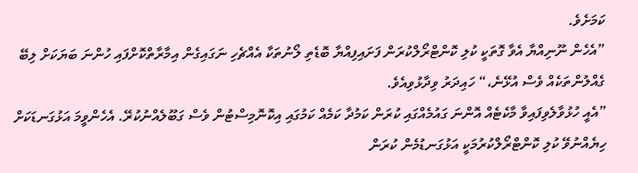ކަމަށެވެ.
”އެހެން ނޫނިއްޔާ އެވާ ގޮތަކީ ކުލި ކޮންޓްރޯލްކުރަން ފަށައިފިއްޔާ ބޮޑެތި ލޯނުތަކާ އެއްޗެހި ނަގައިގެން އިމާރާތްކޮށްފައި ހުންނަ ބަޔަކަށް ލިބޭ ގެއްލުންތަކެއް ވެސް އުޅޭނެ،“ ހައިދަރު ވިދާޅުވިއެވެ.
”އެއީ ހުޅުވާލެވިފައިވާ މާކެޓެއް އޮންނަ ގައުމެއްގައި ކުރަން ކަމުދާ ކަމެއް ކަމުގައި އިކޮނޮމިސްޓުން ވެސް ގަބޫލެއްނުކުރޭ. އެހެންވީމަ އަޅުގަނޑަކަށް ހިޔެއްނުވޭ ކުލި ކޮންޓްރޯލްކުރުމަކީ އަޅުގަނޑުމެން ކުރަން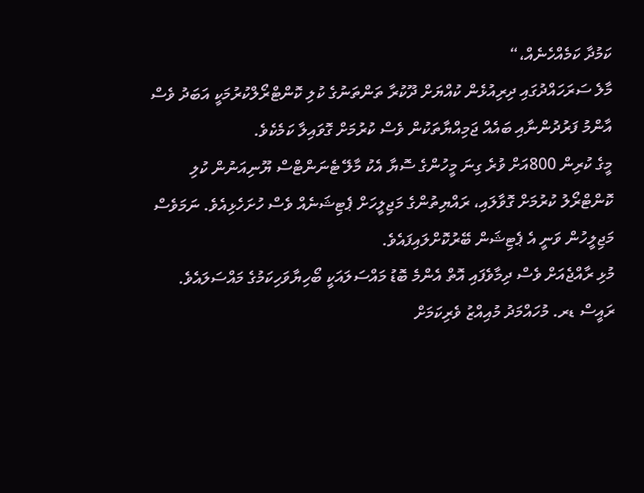ކަމުދާ ކަމެއްހެނެއް،“
މާލެ ސަރަހައްދުގައި ދިރިއުޅެން ކުއްޔަށް ދޫކުރާ ތަންތަނުގެ ކުލި ކޮންޓްރޯލްކުރުމަކީ އަބަދު ވެސް އާންމު ފަރުދުންނާއި ބައެއް ޖަމިއްޔާތަކުން ވެސް ކުރުމަށް ގޮވައިލާ ކަމެކެވެ.
މީގެ ކުރިން 800އަށް ވުރެ ގިނަ މީހުންގެ ސޮޔާ އެކު މާލޭ ޓެނަންޓްސް ޔޫނިއަނުން ކުލި ކޮންޓްރޯލު ކުރުމަށް ގޮވާލައި، ރައްޔިތުންގެ މަޖިލީހަށް ޕެޓިޝަނެއް ވެސް ހުށަހެޅިއެވެ. ނަމަވެސް މަޖިލީހުން ވަނީ އެ ޕެޓިޝަން ބޭރުކޮށްލައިފައެވެ.
މުޅި ރާއްޖެއަށް ވެސް ދިމާވެފައި އޮތް އެންމެ ބޮޑު މައްސަލައަކީ ބޯހިޔާވަހިކަމުގެ މައްސަލައެވެ.
ރައީސް ޑރ. މުހައްމަދު މުއިއްޒު ވެރިކަމަށް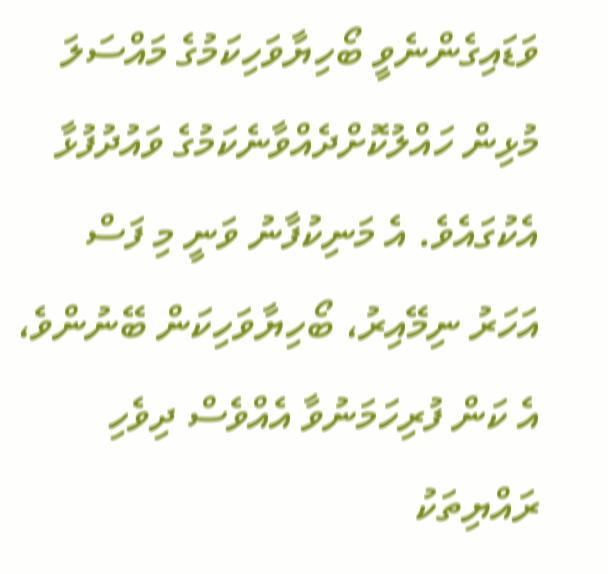ވަޑައިގެންނެވީ ބޯހިޔާވަހިކަމުގެ މައްސަލަ މުޅިން ހައްލުކޮށްދެއްވާނެކަމުގެ ވައުދުފުޅާ އެކުގައެވެ. އެ މަނިކުފާނު ވަނީ މި ފަސް އަހަރު ނިމޭއިރު، ބޯހިޔާވަހިކަން ބޭނުންވެ، އެ ކަން ފުރިހަމަނުވާ އެއްވެސް ދިވެހި ރައްޔިތަކު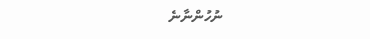ނުހުންނާނެ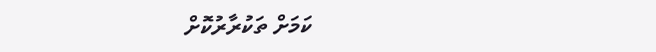ކަމަށް ތަކުރާރުކޮށް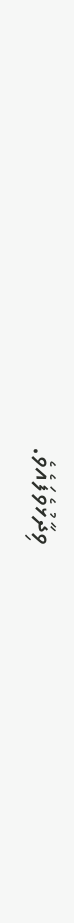ވިދާޅުވެފައެވެ.